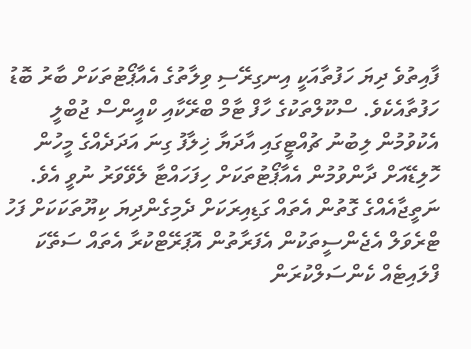ފާއިތުވެ ދިޔަ ހަފުތާއަކީ އިނގިރޭސި ވިލާތުގެ އެއާޕޯޓުތަކަށް ބާރު ބޮޑު ހަފުތާއެކެވެ. ސްކޫލްތަކުގެ ހާފް ޓާމް ބްރޭކާއި ކްއީންސް ޖުބްލީ އެކުވުމުން ލިބުނު ޗުއްޓީގައި އާދަޔާ ޚިލާފު ގިނަ އަދަދެއްގެ މީހުން ހޮލިޑޭއަށް ދާންވުމުން އެއާޕޯޓުތަކަށް ހިފަހައްޓާ ލެވޭވަރު ނުވީ އެވެ. ނަތީޖާއެއްގެ ގޮތުން އެތައް ގަޑިއިރަކަށް ދެމިގެންދިޔަ ކިޔޫތަކަކަށް ފަހު ޓްރެވަލް އެޖެންސީތަކުން އެފަރާތުން އޮޕަރޭޓްކުރާ އެތައް ސަތޭކަ ފްލައިޓެއް ކެންސަލްކުރަން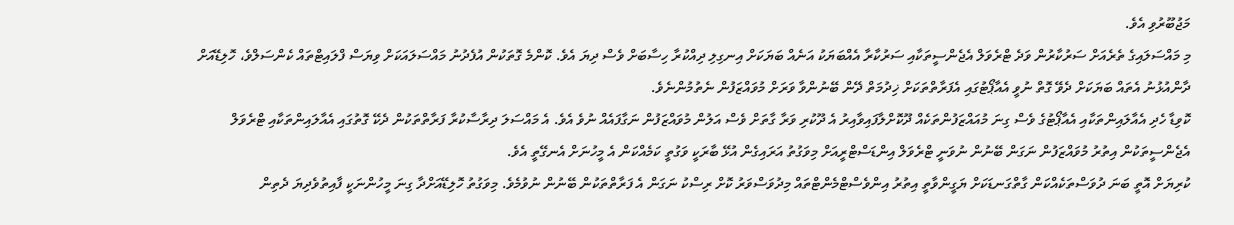މަޖުބޫރުވި އެވެ.
މި މައްސަލައިގެ ތެރެއަށް ސަރުކާރުން ވަދެ ޓްރެވަލް އެޖެންސީތަކާއި ސަރުކާރާ އެއްބަޔަކު އަނެއް ބަޔަކަށް އިނގިލި ދިއްކުރާ ހިސާބަށް ވެސް ދިޔަ އެވެ. ކޮންމެ ގޮތަކުން އުފެދުނު މައްސަލައަކަށް ވިޔަސް ފްލައިޓްތައް ކެންސަލްވެ، ހޮލިޑޭއަށް ދާންއުޅުނު އެތައް ބަޔަކަށް ދެވޭ ގޮތް ނުވީ އެއާޕޯޓުގައި އެފަރާތްތަކަށް ޚިދުމަތް ދޭން ބޭނުންވާ ވަރަށް މުވައްޒަފުން ނެތުމުންނެވެ.
ކޮވިޑާ ހެދި އެއާލައިންތަކާއި އެއާޕޯޓުގެ ވެސް ގިނަ މުއައްޒަފުންތަކެއް ދޫކޮށްލާފައިވާއިރު އެ ދޫކުރި ވަރާ ގާތަށް ވެސް އަލުން މުވައްޒަފުން ނަގާފައެއް ނުވެ އެވެ. އެ މައްސަލަ ދިރާސާކުރާ ފަރާތްތަކުން ދެކޭ ގޮތުގައި އެއާލައިންތަކާއި ޓްރެވަލް އެޖެންސީތަކުން އިތުރު މުވައްޒަފުން ނަގަން ބޭނުން ނުވަނީ ޓްރެވަލް އިންޑަސްޓްރީއަށް މިވަގުތު އަރައިގެން އުޅޭ ބާރަކީ ވަގުތީ ކަމެއްކަން އެ މީހުނަށް އެނގޭތީ އެވެ.
ކުރިޔަށް އޮތީ ބަނަ ދުވަސްތަކެއްކަން ގާތްގަނޑަކަށް ޔަގީންވާތީ އިތުރު އިންވެސްޓްމެންޓްތައް މިދުވަސްވަރު ކޮށް ރިސްކު ނަގަން އެ ފަރާތްތަކުން ބޭނުން ނުވުމެވެ. މިވަގުތު ހޮލިޑޭއަށްދާ ގިނަ މީހުންނަކީ ފާއިތުވެދިޔަ ދެތިން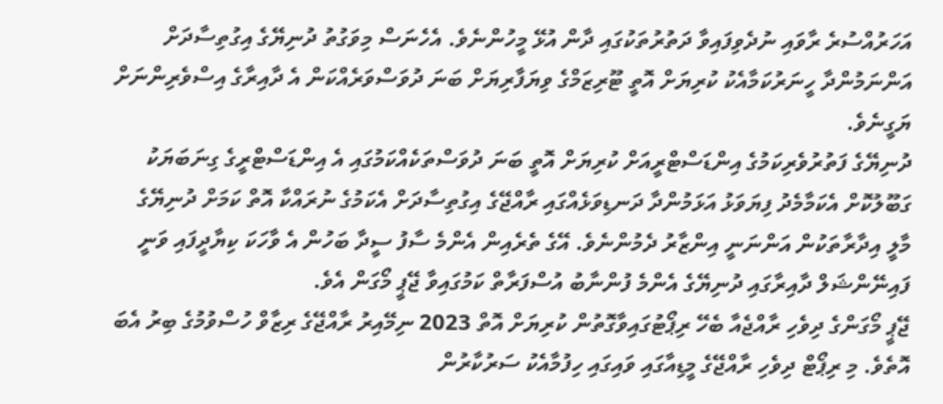އަހަރުއްސުރެ ރާވައި ނުދެވިފައިވާ ދަތުރުތަކުގައި ދާން އުޅޭ މީހުންނެވެ. އެހެނަސް މިވަގުތު ދުނިޔޭގެ އިގުތިސާދަށް އަންނަމުންދާ ހީނަރުކަމާއެކު ކުރިޔަށް އޮތީ ޓޫރިޒަމްގެ ވިޔަފާރިޔަށް ބަނަ ދުވަސްވަރެއްކަން އެ ދާއިރާގެ އިސްވެރިންނަށް ޔަގީނެވެ.
ދުނިޔޭގެ ފަތުރުވެރިކަމުގެ އިންޑަސްޓްރީއަށް ކުރިޔަށް އޮތީ ބަނަ ދުވަސްތަކެއްކަމުގައި އެ އިންޑަސްޓްރީގެ ގިނަބަޔަކު ގަބޫލުކޮށް އެކަމާމެދު ފިޔަވަޅު އަޅަމުންދާ ދަނޑިވަޅެއްގައި ރާއްޖޭގެ އިގުތިސާދަށް އެކަމުގެ ނުރައްކާ އޮތް ކަމަށް ދުނިޔޭގެ މާލީ އިދާރާތަކުން އަންނަނީ އިންޒާރު ދެމުންނެވެ. އޭގެ ތެރެއިން އެންމެ ސާފު ސީދާ ބަހުން އެ ވާހަކަ ކިޔާދީފައި ވަނީ ފައިނޭންޝަލް ދާއިރާގައި ދުނިޔޭގެ އެންމެ ފުންނާބު އުސްފަރާތް ކަމުގައިވާ ޖޭޕީ މޯގަން އެވެ.
ޖޭޕީ މޯގަންގެ ދިވެހި ރާއްޖެއާ ބެހޭ ރިޕޯޓުގައިވާގޮތުން ކުރިޔަށް އޮތް 2023 ނިމޭއިރު ރާއްޖޭގެ ރިޒާވް ހުސްވުމުގެ ބިރު އެބަ އޮތެވެ. މި ރިޕޯޓް ދިވެހި ރާއްޖޭގެ މީޑިއާގައި ވައިގައި ހިފުމާއެކު ސަރުކާރުން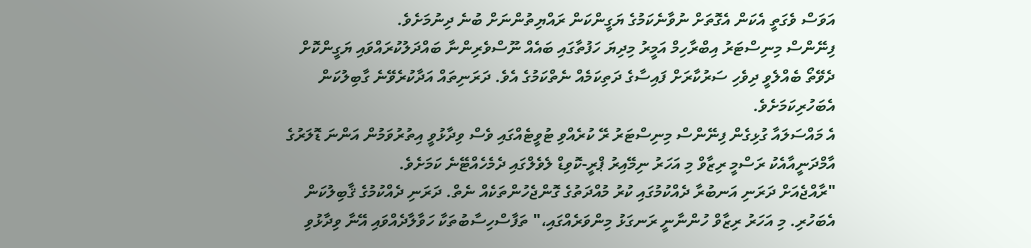އަވަސް ވެގަތީ އެކަން އެގޮތަށް ނުވާނެކަމުގެ ޔަގީންކަން ރައްޔިތުންނަށް ބުނެ ދިނުމަށެވެ.
ފިނޭންސް މިނިސްޓަރު އިބްރާހިމް އަމީރު މިދިޔަ ހަފުތާގައި ބައެއް ނޫސްވެރިންނާ ބައްދަލުކުރައްވައި ޔަގީންކޮށް ދެވޭތޯ ބެއްލެވީ ދިވެހި ސަރުކާރަށް ފައިސާގެ ދަތިކަމެއް ނެތްކަމުގެ އެވެ. ދަރަނިތައް އަދާކުރެވޭނެ ގާބިލުކަން އެބަހުރިކަމަށެވެ.
އެ މައްސަލައާ ގުޅިގެން ފިނޭންސް މިނިސްޓަރު ރޭ ކުރެއްވި ޓުވީޓެއްގައި ވެސް ވިދާޅުވީ އިތުރުވަމުން އަންނަ ޑޮލަރުގެ އާމްދަނީއާއެކު ރަސްމީ ރިޒާވް މި އަހަރު ނިމޭއިރު ޕްރީ-ކޮވިޑް ލެވެލްގައި ދެމެހެއްޓޭނެ ކަމަށެވެ.
"ރާއްޖެއަށް ދަރަނި އަނބުރާ ދެއްކުމުގައި ކުރު މުއްދަތުގެ ގޮންޖެހުންތަކެއް ނެތް. ދަރަނި ދެއްކުމުގެ ޤާބިލުކަން އެބަހުރި. މި އަހަރު ރިޒާވް ހުންނާނީ ރަނގަޅު މިންވަރެއްގައި،" ތަފާސްހިސާބުތަކާ ހަވާލާދެއްވައި އޭނާ ވިދާޅުވި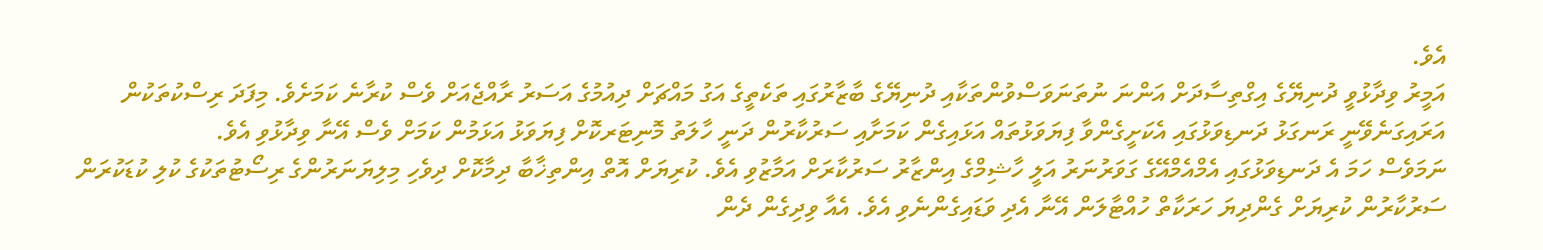އެވެ.
އަމީރު ވިދާޅުވީ ދުނިޔޭގެ އިގްތިސާދަށް އަންނަ ނުތަނަވަސްވުންތަކާއި ދުނިޔޭގެ ބާޒާރުގައި ތަކެތީގެ އަގު މައްޗަށް ދިއުމުގެ އަސަރު ރާއްޖެއަށް ވެސް ކުރާނެ ކަމަށެވެ. މިފަދަ ރިސްކުތަކުން އަރައިގަނެވޭނީ ރަނގަޅު ދަނޑިވަޅުގައި އެކަށީގެންވާ ފިޔަވަޅުތައް އަޅައިގެން ކަމަށާއި ސަރުކާރުން ދަނީ ހާލަތު މޮނިޓަރކޮށް ފިޔަވަޅު އަޅަމުން ކަމަށް ވެސް އޭނާ ވިދާޅުވި އެވެ.
ނަމަވެސް ހަމަ އެ ދަނޑިވަޅުގައި އެމްއެމްއޭގެ ގަވަރުނަރު އަލީ ހާޝިމްގެ އިންޒާރު ސަރުކާރަށް އަމާޒުވި އެވެ. ކުރިޔަށް އޮތް އިންތިޚާބާ ދިމާކޮށް ދިވެހި މިލިޔަނަރުންގެ ރިސޯޓުތަކުގެ ކުލި ކުޑަކުރަން ސަރުކާރުން ކުރިޔަށް ގެންދިޔަ ހަރަކާތް ހުއްޓާލަން އޭނާ އެދި ވަޑައިގެންނެވި އެވެ. އެއާ ވިދިގެން ދެން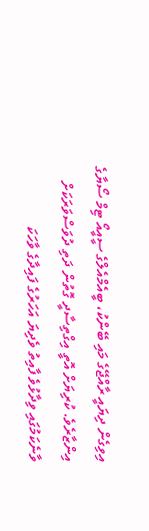އިވިގެން ދިޔައީ ރާއްޖޭގެ މައި ބޭންކު، ބީއެމްއެލްގެ ސީއީއޯ ޓިމް ސޯޔާގެ އިންޒާރެވެ. ކުރިޔަށް އޮތީ އިގްތިސާދީ ގޮތުން ދަތި ދުވަސްވަރަކަށް ވާނެކަމުގައި ވިދާޅުވެ ފާއިތު ވެދިޔަ އަހަރުގެ ފައިދާގެ ވާހަކަ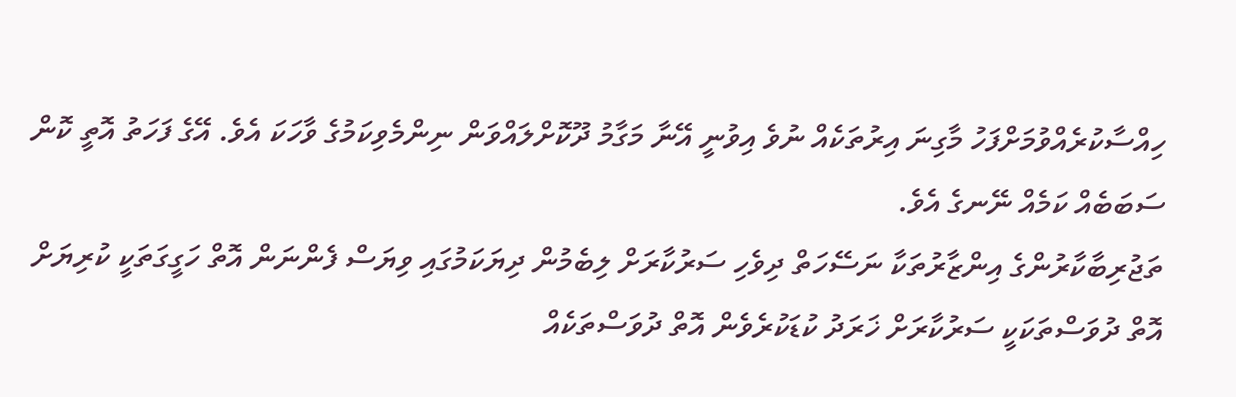ހިއްސާކުރެއްވުމަށްފަހު މާގިނަ އިރުތަކެއް ނުވެ އިވުނީ އޭނާ މަގާމު ދޫކޮށްލައްވަން ނިންމެވިކަމުގެ ވާހަކަ އެވެ. އޭގެ ފަހަތު އޮތީ ކޮން ސަބަބެއް ކަމެއް ނޭނގެ އެވެ.
ތަޖުރިބާކާރުންގެ އިންޒާރުތަކާ ނަސޭހަތް ދިވެހި ސަރުކާރަށް ލިބެމުން ދިޔަކަމުގައި ވިޔަސް ފެންނަން އޮތް ހަގީގަތަކީ ކުރިޔަށް އޮތް ދުވަސްތަކަކީ ސަރުކާރަށް ޚަރަދު ކުޑަކުރެވެން އޮތް ދުވަސްތަކެއް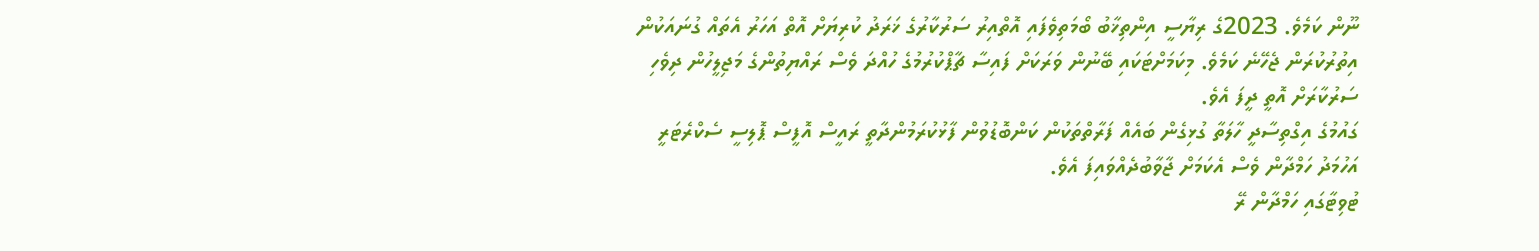ނޫން ކަމެވެ. 2023ގެ ރިޔާސީ އިންތިޚާބު ބޯމަތިވެފައި އޮތްއިރު ސަރުކާރުގެ ޚަރަދު ކުރިޔަށް އޮތް އަހަރު އެތައް ގުނައަކުން އިތުރުކުރަން ޖެހޭނެ ކަމެވެ. މިކަމަށްޓަކައި ބޭނުން ވަރަކަށް ފައިސާ ޗާޕްކުރުމުގެ ހުއްދަ ވެސް ރައްޔިތުންގެ މަޖިލީހުން ދިވެހި ސަރުކާރަށް އޮތީ ދީފަ އެވެ.
ގައުމުގެ އިގްތިސާދީ ހާލަތާ ގުޅިގެން ބައެއް ފަރާތްތަކުން ކަންބޮޑުވުން ފާޅުކުރަމުންދާތީ ރައީސް އޮފީސް ޕޮލިސީ ސެކްރެޓަރީ އަހުމަދު ހަމްދާން ވެސް އެކަމަށް ޖާވާބުދެއްވައިފަ އެވެ.
ޓުވިޓާގައި ހަމްދާން ރޭ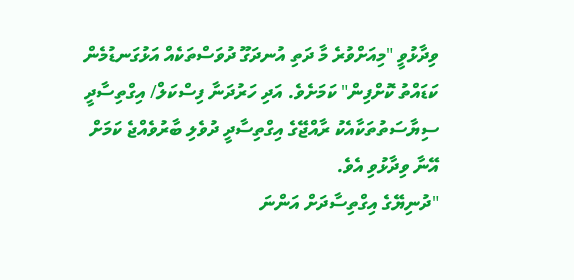ވިދާޅުވީ "މިއަށްވުރެ މާ ދަތި އުނދަގޫ ދުވަސްތަކެއް އަޅުގަނޑުމެން ކަޑައްތު ކޮށްފިން" ކަމަށެވެ. އަދި ހަރުދަނާ ފިސްކަލް/ އިގްތިސާދީ ސިޔާސަތުތަކާއެކު ރާއްޖޭގެ އިގްތިސާދީ ދުވެލި ބާރުވެއްޖެ ކަމަށް އޭނާ ވިދާޅުވި އެވެ.
"ދުނިޔޭގެ އިގްތިސާދަށް އަންނަ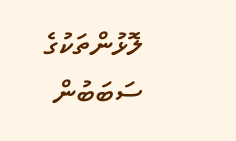ލޮޅުންތަކުގެ ސަބަބުން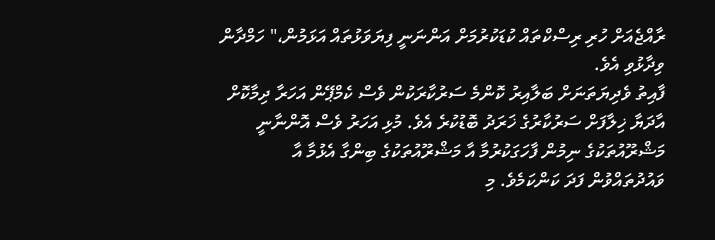ރާއްޖެއަށް ހުރި ރިސްކްތައް ކުޑަކުރުމަށް އަންނަނީ ފިޔަވަޅުތައް އަޅަމުން،" ހަމްދާން ވިދާޅުވި އެވެ.
ފާއިތު ވެދިޔަތަނަށް ބަލާއިރު ކޮންމެ ސަރުކާރަކުން ވެސް ކެމްޕޭން އަހަރާ ދިމާކޮށް އާދަޔާ ޚިލާފަށް ސަރުކާރުގެ ޚަރަދު ބޮޑުކުރެ އެވެ. މުޅި އަހަރު ވެސް އޮންނާނީ މަޝްރޫއުތަކުގެ ނިމުން ފާހަގަކުރުމާ އާ މަޝްރޫއުތަކުގެ ބިންގާ އެޅުމާ އާ ވައުދުތައްވުން ފަދަ ކަންކަމެވެ. މި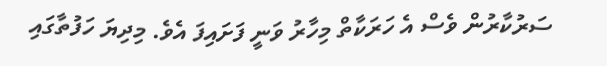ސަރުކާރުން ވެސް އެ ހަރަކާތް މިހާރު ވަނީ ފަށައިފަ އެވެ. މިދިޔަ ހަފުތާގައި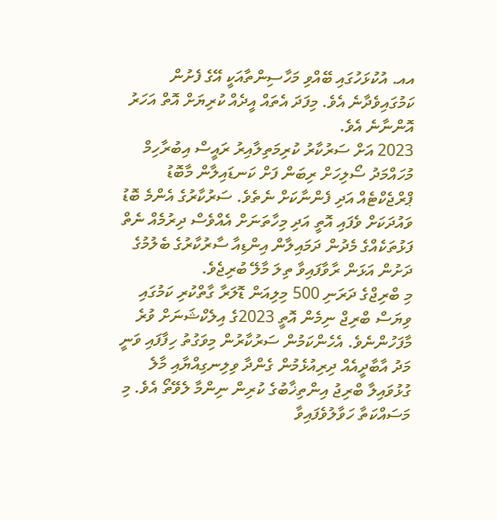އއ. އުކުޅަހުގައި ބޭއްވި މަހާސިންތާއަކީ އޭގެ ފެށުން ކަމުގައިވެދާނެ އެވެ. މިފަދަ އެތައް އީދެއް ކުރިޔަށް އޮތް އަހަރު އޮންނާނެ އެވެ.
2023 އަށް ސަރުކާރު ކުރިމަތިލާއިރު ރައީސް އިބުރާހިމް މުހައްމަދު ސޯލިހަށް ރިބަން ފަށް ކަނޑައިލާން މާބޮޑު ޕްރްޖެކްޓެއް އަދި ފެންނާކަށް ނެތެވެ. ސަރުކާރުގެ އެންމެ ބޮޑު ވައުދަކަށް ވެފައި އޮތީ އަދި މިހާތަނަށް އެއްވެސް ދިރުމެއް ނެތް ފަޅުތަކެއްގެ މެދުން ދަމައިލާން އިންޑިއާ ސާރުކާރުގެ ބެލުމުގެ ދަށުން އަޅަން ރާވާފައިވާ ތިލަ މާލޭ ބުރިޖެވެ.
މި ބްރިޖްގެ ދަރަނި 500 މިލިއަން ޑޮލަރާ ގާތްކުރި ކަމުގައި ވިޔަސް ބްރިޖް ނިމެން އޮތީ 2023ގެ އިލެކްޝަނަށް ވުރެ މާފަހުންނެވެ. އެހެންކަމުން ސަރުކާރުން މިވަގުތު ހިފާފައި ވަނީ މަދު އާބާދީއެއް ދިރިއުޅެމުން ގެންދާ ވިލިނގިއްޔާއި މާލެ ގުޅުވައިލާ ބްރިޖު އިންތިޚާބުގެ ކުރިން ނިންމާ ލެވޭތޯ އެވެ. މި މަސައްކަތާ ހަވާލުވެފައިވާ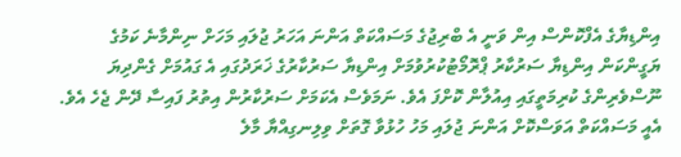އިންޑިޔާގެ އެފްކޮންސް އިން ވަނީ އެ ބްރިޖުގެ މަސައްކަތް އަންނަ އަހަރު ޖުލައި މަހަށް ނިންމާނެ ކަމުގެ ޔަގީންކަން އިންޑިޔާ ސަރުކާރު ޕްރޮމޯޓުކުރުވުމަށް އިންޑިޔާ ސަރުކާރުގެ ޚަރަދުގައި އެ ގައުމަށް ގެންދިޔަ ނޫސްވެރިންގެ ކުރިމަތީގައި އިއުލާން ކޮށްފަ އެވެ. ނަމަވެސް އެކަމަށް ސަރުކާރުން އިތުރު ފައިސާ ދޭން ޖެހެ އެވެ. އެއީ މަސައްކަތް އަވަސްކޮށް އަންނަ ޖުލައި މަހު ހުޅުވާ ގޮތަށް ވިލިނގިއްޔާ މާލެ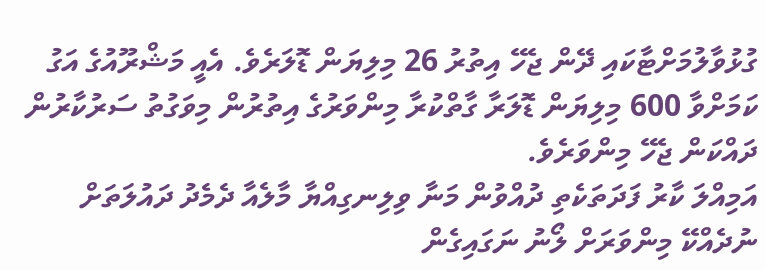ގުޅުވާލުމަށްޓާކައި ދޭން ޖެހޭ އިތުރު 26 މިލިޔަން ޑޮލަރެވެ. އެއީ މަޝްރޫއުގެ އަގު ކަމަށްވާ 600 މިލިޔަން ޑޮލަރާ ގާތްކުރާ މިންވަރުގެ އިތުރުން މިވަގުތު ސަރުކާރުން ދައްކަން ޖެހޭ މިންވަރެވެ.
އަމިއްލަ ކާރު ފަދަތަކެތި ދުއްވުން މަނާ ވިލިނގިއްޔާ މާލެއާ ދެމެދު ދައުލަތަށް ނުދެއްކޭ މިންވަރަށް ލޯނު ނަގައިގެން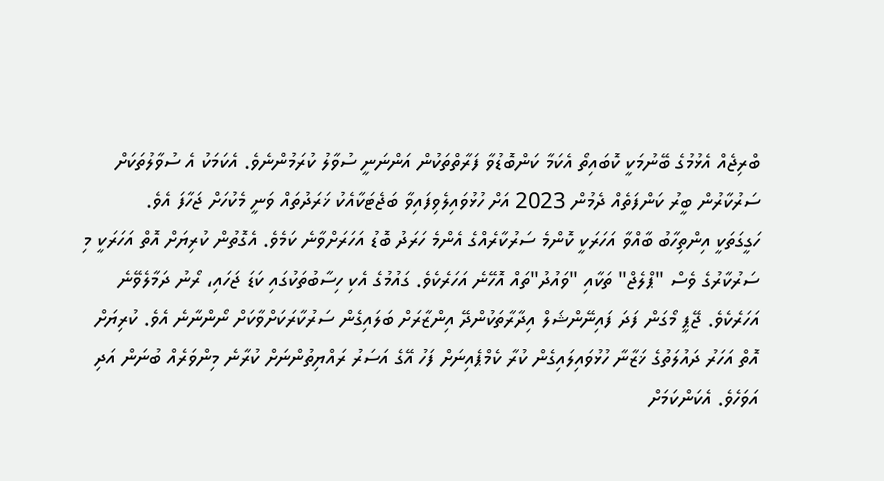ބްރިޖެއް އެޅުމުގެ ބޭނުމަކީ ކޮބައިތޯ އެކަމާ ކަންބޮޑުވާ ފަރާތްތަކުން އަންނަނީ ސުވާލު ކުރަމުންނެވެ. އެކަމަކު އެ ސުވާލުތަކަށް ސަރުކާރުން ބީރު ކަންފަތެއް ދެމުން 2023 އަށް ހުޅުވައިލެވިފައިވާ ބަޖެޓަކާއެކު ޚަރަދުތައް ވަނީ މެކުހަށް ޖަހާފަ އެވެ.
ހަގީގަތަކީ އިންތިހާބު ބާއްވާ އަހަރަކީ ކޮންމެ ސަރުކާރެއްގެ އެންމެ ހަރަދު ބޮޑު އަހަރަށްވާނެ ކަމެވެ. އެގޮތުން ކުރިޔަށް އޮތް އަހަރަކީ މި ސަރުކާރުގެ ވެސް "ޕްލެޖް" ތަކާއި "ވައުދު"ތައް އޮހޭނެ އަހަރެކެވެ. ގައުމުގެ އެކި ހިސާބުތަކުގައި ކަޑަ ޖަހައި، ރޯނު ދަމާލެވޭނެ އަހަރެކެވެ. ޖޭޕީ މޯގަން ފަދަ ފައިނޭންޝަލް އިދާރާތަކުންދޭ އިންޒާރަށް ބަލައިގެން ސަރުކާރަކަށްވާކަށް ނޯންނާނެ އެވެ. ކުރިޔަށް އޮތް އަހަރު ދައުލަތުގެ ޚަޒާނާ ހުޅުވައިލައިގެން ކުރާ ކެމްޕެއިނަށް ފަހު އޭގެ އަސަރު ރައްޔިތުންނަށް ކުރާނެ މިންވަރެއް ބުނަން އަދި އަވަހެވެ. އެކަންކަމަށް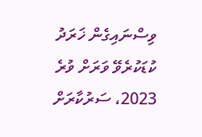ވިސްނައިގެން ޚަރަދު ކުޑަކުރެވޭ ވަރަށް ވުރެ 2023، ސަރުކާރަށް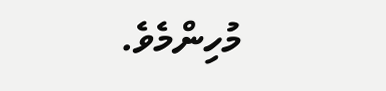މުހިންމެވެ.